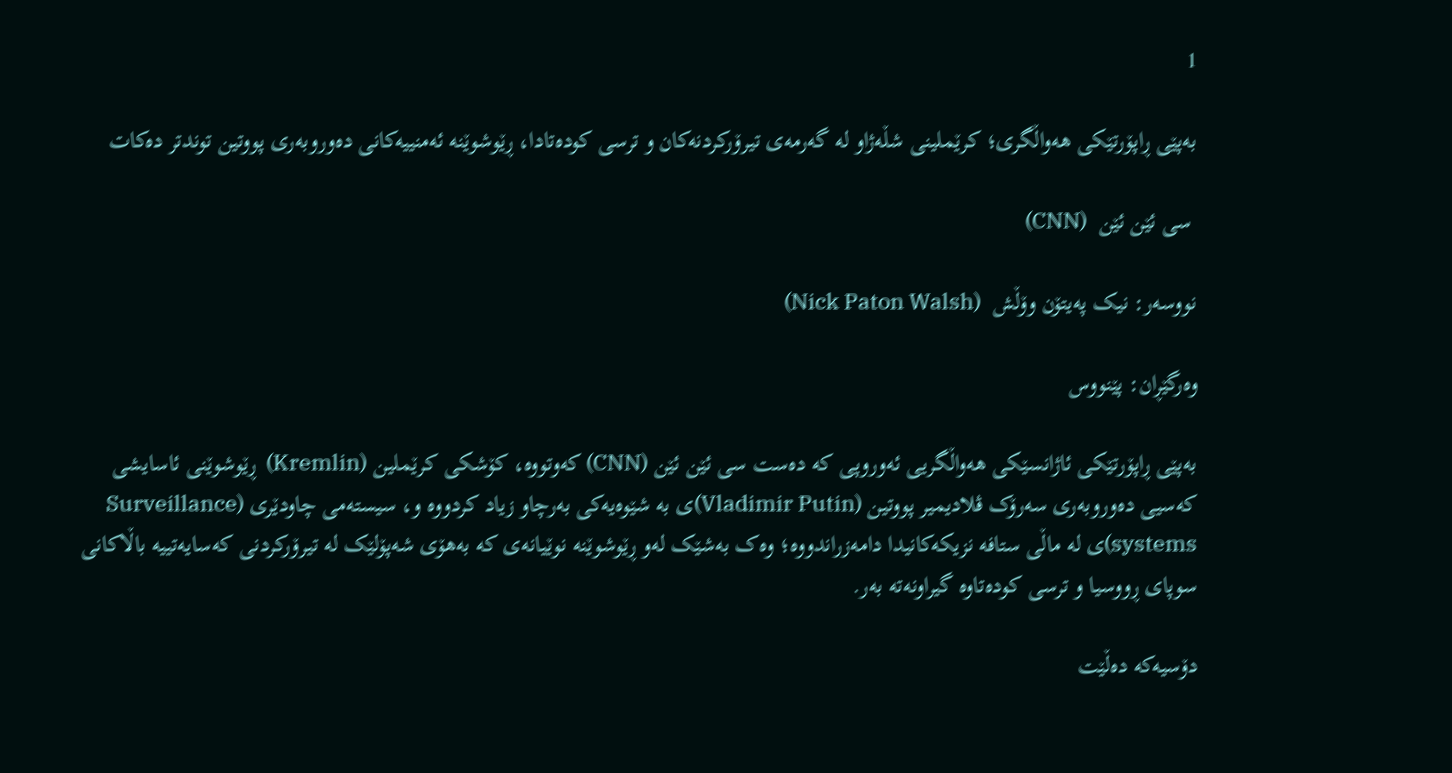1

بەپێی ڕاپۆرتێکی هەواڵگری؛ کرێملینی شڵەژاو لە گەرمەی تیرۆرکردنەکان و ترسی کودەتادا، ڕێوشوێنە ئەمنییەکانی دەوروبەری پووتین توندتر دەکات

 سی ئێن ئێن  (CNN)

نووسەر: نیک پەیتۆن وۆڵش  (Nick Paton Walsh)

وەرگێڕان: پێنووس

بەپێی ڕاپۆرتێکی ئاژانسێکی هەواڵگریی ئەوروپی کە دەست سی ئێن ئێن (CNN) کەوتووە، کۆشکی کرێملین (Kremlin)  ڕێوشوێنی ئاسایشی کەسیی دەوروبەری سەرۆک ڤلادیمیر پووتین (Vladimir Putin)ی بە شێوەیەکی بەرچاو زیاد کردووە و، سیستەمی چاودێری (Surveillance systems)ی لە ماڵی ستافە نزیکەکانیدا دامەزراندووە؛ وەک بەشێک لەو ڕێوشوێنە نوێیانەی کە بەهۆی شەپۆلێک لە تیرۆرکردنی کەسایەتییە باڵاکانی سوپای ڕووسیا و ترسی کودەتاوە گیراونەتە بەر.

دۆسیەکە دەڵێت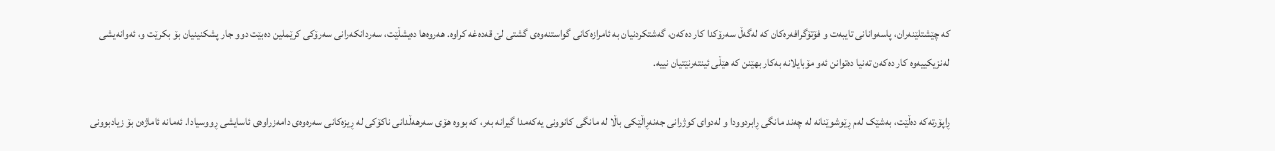کە چێشتلێنەران، پاسەوانانی تایبەت و فۆتۆگرافەرەکان کە لەگەڵ سەرۆکدا کار دەکەن، گەشتکردنیان بە ئامرازەکانی گواستنەوەی گشتی لێ قەدەغە کراوە. هەروەها دەیشڵێت، سەردانکەرانی سەرۆکی کرێملین دەبێت دوو جار پشکنینیان بۆ بکرێت و، ئەوانەیشی لەنزیکییەوە کار دەکەن تەنیا دەتوانن ئەو مۆبایلانە بەکار بهێنن کە هێڵی ئینتەرنێتیان نییە.

ڕاپۆرتەکە دەڵێت، بەشێک لەم ڕێوشوێنانە لە چەند مانگی ڕابردوودا و لەدوای کوژرانی جەنەڕاڵێکی باڵا لە مانگی کانوونی یەکەمدا گیرانە بەر، کە بووە هۆی سەرهەڵدانی ناکۆکی لە ڕیزەکانی سەرەوەی دامەزراوەی ئاسایشی ڕووسیادا. ئەمانە ئاماژەن بۆ زیادبوونی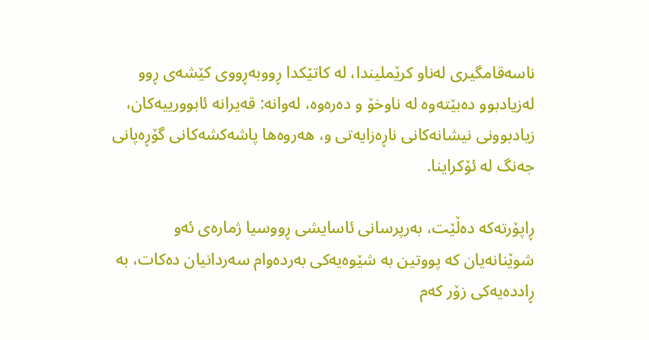ناسەقامگیری لەناو کرێملیندا، لە کاتێکدا ڕووبەڕووی کێشەی ڕوو لەزیادبوو دەبێتەوە لە ناوخۆ و دەرەوە، لەوانە: قەیرانە ئابوورییەکان، زیادبوونی نیشانەکانی ناڕەزایەتی و، هەروەها پاشەکشەکانی گۆڕەپانی جەنگ لە ئۆکراینا.

ڕاپۆرتەکە دەڵێت، بەرپرسانی ئاسایشی ڕووسیا ژمارەی ئەو شوێنانەیان کە پووتین بە شێوەیەکی بەردەوام سەردانیان دەکات، بە ڕاددەیەکی زۆر کەم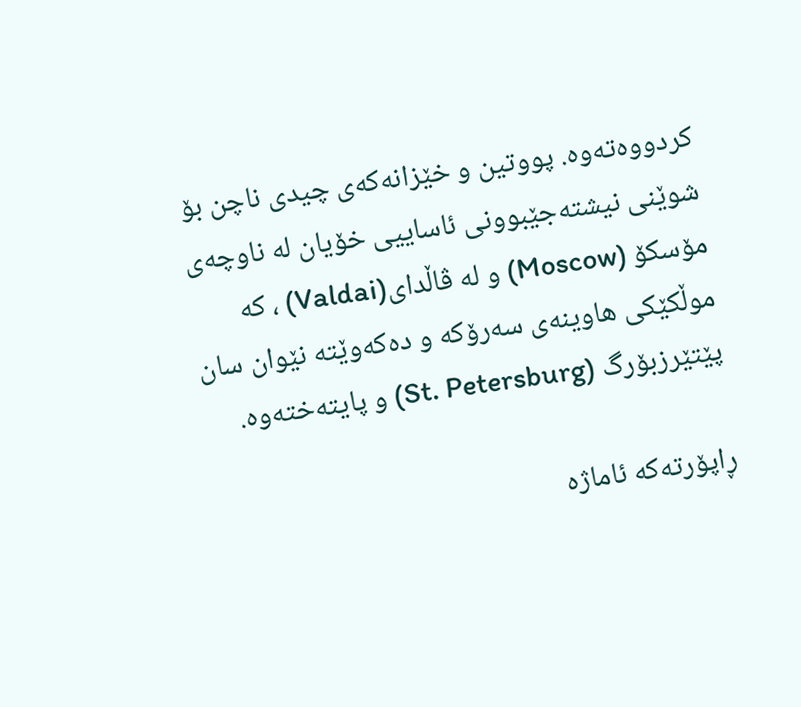کردووەتەوە. پووتین و خێزانەکەی چیدی ناچن بۆ شوێنی نیشتەجێبوونی ئاساییی خۆیان لە ناوچەی مۆسکۆ (Moscow) و لە ڤاڵدای(Valdai) ، کە موڵکێکی هاوینەی سەرۆکە و دەکەوێتە نێوان سان پێتێرزبۆرگ (St. Petersburg) و پایتەختەوە.

ڕاپۆرتەکە ئاماژە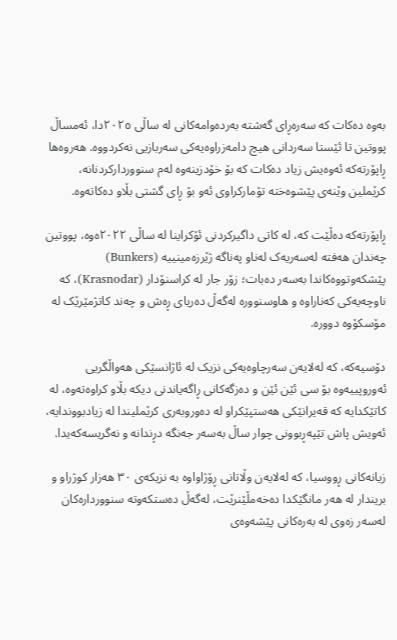بەوە دەکات کە سەرەڕای گەشتە بەردەوامەکانی لە ساڵی ٢٠٢٥دا، ئەمساڵ پووتین تا ئێستا سەردانی هیچ دامەزراوەیەکی سەربازیی نەکردووە. هەروەها ڕاپۆرتەکە ئەوەیش زیاد دەکات کە بۆ خۆدزینەوە لەم سنووردارکردنانە، کرێملین وێنەی پێشوەختە تۆمارکراوی ئەو بۆ ڕای گشتی بڵاو دەکاتەوە.

ڕاپۆرتەکە دەڵێت كه‌، لە کاتی داگیرکردنی ئۆکراینا لە ساڵی ٢٠٢٢ەوە، پووتین چەندان هەفتە لەسەریەک لەناو پەناگە ژێرزەمینییە (Bunkers) پێشکەوتووەکاندا بەسەر دەبات؛ زۆر جار لە کراسنۆدار (Krasnodar)، کە ناوچەیەکی کەناراوە و هاوسنوورە لەگەڵ دەریای ڕەش و چەند کاتژمێرێک لە مۆسکۆوە دوورە.

دۆسیەکە، کە لەلایەن سەرچاوەیەکی نزیک لە ئاژانسێکی هەواڵگریی ئەوروپییەوە بۆ سی ئێن ئێن و دەزگه‌كانی ڕاگه‌یاندنی دیکە بڵاو کراوەتەوە، لە کاتێکدایە کە قەیرانێکی هەستپێکراو لە دەوروبەری کرێملیندا لە زیادبووندایە، ئەویش پاش تێپەڕبوونی چوار ساڵ بەسەر جەنگە دڕندانە و نەگريسەکەیدا.

زیانەکانی ڕووسیا، کە لەلایەن وڵاتانی ڕۆژاواوە بە نزیکەی ٣٠ هەزار کوژراو و بریندار لە هەر مانگێکدا دەخەمڵێنرێت، لەگەڵ دەستکەوتە سنووردارەکان لەسەر زەوی لە بەرەکانی پێشەوەی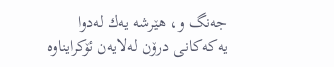جەنگ و، هێرشە یه‌ك له‌دوا یه‌كه‌كانی درۆن لەلایەن ئۆکرایناوە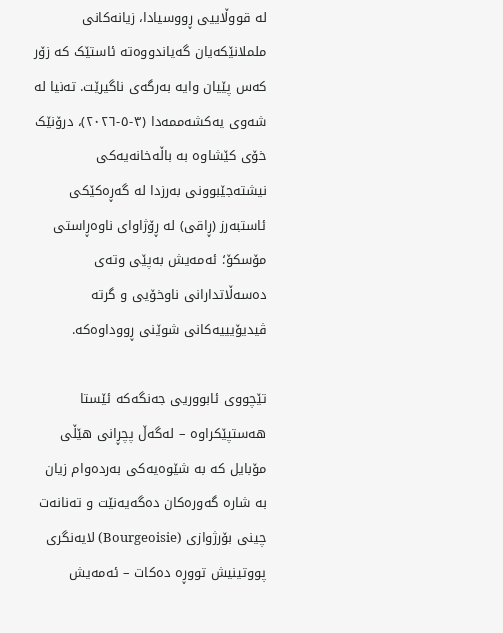لە قووڵاییی ڕووسیادا، زیانەکانی ململانێكەیان گەیاندووەتە ئاستێک کە زۆر کەس پێیان وایە بەرگەی ناگیرێت. تەنیا لە شەوی یەکشەممەدا (٣-٥-٢٠٢٦)، درۆنێک خۆی کێشاوە بە باڵەخانەیەکی نیشتەجێبوونی بەرزدا لە گەڕەکێکی ئاستبەرز (ڕاقی) لە ڕۆژاوای ناوەڕاستی مۆسکۆ؛ ئەمەیش بەپێی وتەی دەسەڵاتدارانی ناوخۆیی و گرتە ڤیدیۆیییەکانی شوێنی ڕووداوەکە.

تێچووی ئابووریی جەنگەکە ئێستا هەستپێکراوە – لەگەڵ پچڕانی هێڵی مۆبایل کە بە شێوەیەکی بەردەوام زیان بە شارە گەورەکان دەگەیەنێت و تەنانەت چینی بۆرژوازی (Bourgeoisie) لایەنگری پووتینیش تووڕە دەکات – ئەمەیش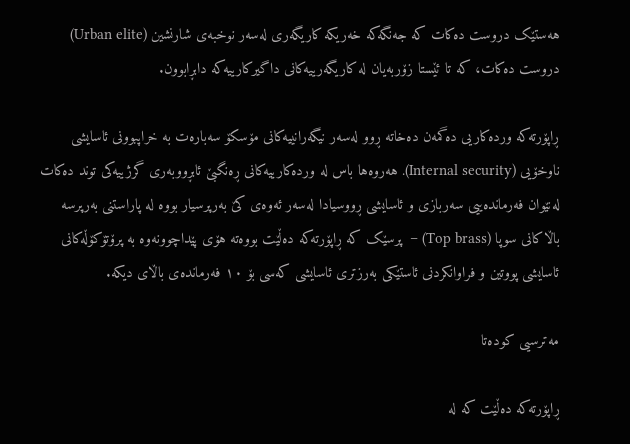هەستێک دروست دەکات کە جەنگەکە خەریکە کاریگەری لەسەر نوخبەی شارنشین (Urban elite) دروست دەکات، کە تا ئێستا زۆربەیان لە کاریگەرییەکانی داگیرکارییەکە دابڕابوون.

ڕاپۆرتەکە وردەکاریی دەگمەن دەخاتە ڕوو لەسەر نیگەرانییەکانی مۆسکۆ سەبارەت بە خراپبوونی ئاسایشی ناوخۆیی (Internal security). هەروەها باس لە وردەکارییه‌كانی ڕه‌نگبێ ئابڕووبەری گرژییەکی توند دەکات لەنێوان فەرماندەییی سەربازی و ئاسایشی ڕووسیادا لەسەر ئەوەی کێ بەرپرسیار بووە لە پاراستنی بەرپرسە باڵاکانی سوپا (Top brass) –  پرسێک کە ڕاپۆرتەکە دەڵێت بووەتە هۆی پێداچوونەوە بە پرۆتۆکۆڵەکانی ئاسایشی پووتین و فراوانکردنی ئاستێکی بەرزتری ئاسایشی کەسی بۆ ١٠ فەرماندەی باڵای دیکە.

مەترسیی کودەتا

ڕاپۆرتەکە دەڵێت کە لە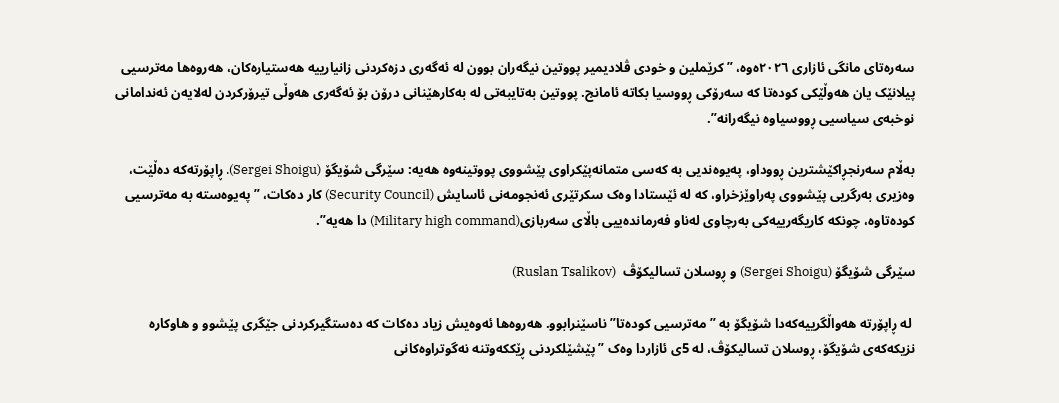سەرەتای مانگی ئازاری ٢٠٢٦ەوە، ”کرێملین و خودی ڤلادیمیر پووتین نیگەران بوون لە ئەگەری دزەکردنی زانیارییە هەستیارەکان، هەروەها مەترسیی پیلانێک یان هەوڵێکی کودەتا کە سەرۆکی ڕووسیا بکاتە ئامانج. پووتین بەتایبەتی لە بەکارهێنانی درۆن بۆ ئەگەری هەوڵی تیرۆرکردن لەلایەن ئەندامانی نوخبەی سیاسیی ڕووسیاوە نیگەرانە”.

بەڵام سەرنجڕاکێشترین ڕووداو، پەیوەندیی بە کەسی متمانەپێکراوی پێشووی پووتینەوە هەیە: سێرگی شۆیگۆ (Sergei Shoigu). ڕاپۆرتەکە دەڵێت، وەزیری بەرگریی پێشووی پەراوێزخراو، کە لە ئێستادا وەک سکرتێری ئەنجومەنی ئاسایش (Security Council) کار دەکات، ”پەیوەستە بە مەترسیی کودەتاوە، چونکە کاریگەرییەکی بەرچاوی لەناو فەرماندەییی باڵای سەربازی(Military high command) دا هەیە”.

سێرگی شۆیگۆ (Sergei Shoigu) و ڕوسلان تسالیکۆڤ  (Ruslan Tsalikov)

 لە ڕاپۆرتە هەواڵگرییەکەدا شۆیگۆ بە ”مەترسیی کودەتا” ناسێنرابوو. هەروەها ئەوەیش زیاد دەکات کە دەستگیرکردنی جێگری پێشوو و هاوکارە نزیکەکەی شۆیگۆ، ڕوسلان تسالیکۆڤ، لە 5ی ئازاردا وەک ”پێشێلکردنی ڕێککەوتنە نەگوتراوەکانی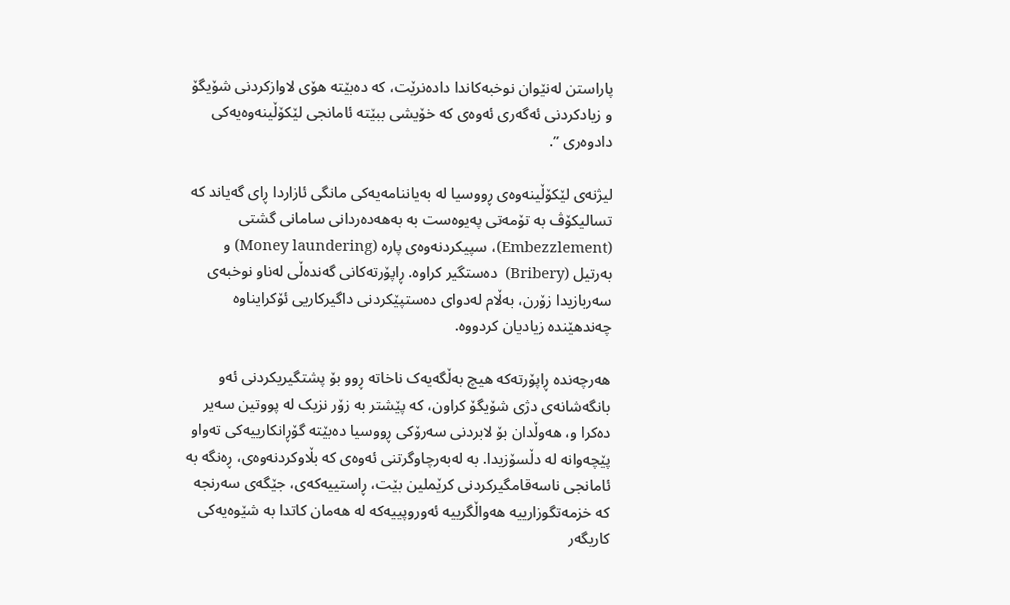پاراستن لەنێوان نوخبەکاندا دادەنرێت، کە دەبێتە هۆی لاوازکردنی شۆیگۆ و زیادکردنی ئەگەری ئەوەی کە خۆیشی ببێتە ئامانجی لێکۆڵینەوەیەکی دادوەری ”.

لیژنەی لێکۆڵینەوەی ڕووسیا لە بەیاننامەیەکی مانگی ئازاردا ڕای گەیاند کە تسالیکۆڤ بە تۆمەتی پەیوەست بە بەهەدەردانی سامانی گشتی (Embezzlement)، سپیكردنەوەی پارە (Money laundering) و بەرتیل (Bribery)  دەستگیر کراوە. ڕاپۆرتەکانی گەندەڵی لەناو نوخبەی سەربازیدا زۆرن، بەڵام لەدوای دەستپێکردنی داگیرکاریی ئۆکرایناوە چەندهێندە زیادیان کردووە.

هەرچەندە ڕاپۆرتەکە هیچ بەڵگەیەک ناخاتە ڕوو بۆ پشتگیریکردنی ئەو بانگەشانەی دژی شۆیگۆ کراون، کە پێشتر بە زۆر نزیک لە پووتین سەیر دەکرا و، هەوڵدان بۆ لابردنی سەرۆکی ڕووسیا دەبێتە گۆڕانکارییەکی تەواو پێچەوانە لە دڵسۆزیدا. بە لەبەرچاوگرتنی ئەوەی کە بڵاوکردنەوەی، ڕەنگە بە ئامانجی ناسەقامگیرکردنی کرێملین بێت، ڕاستییەکەی، جێگەی سەرنجە کە خزمەتگوزارییە هەواڵگرییە ئەوروپییەکە لە هەمان کاتدا بە شێوەیەکی کاریگەر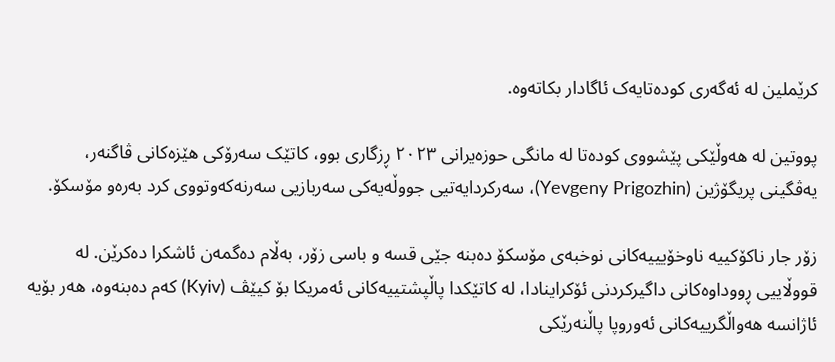کرێملین لە ئەگەری کودەتایەک ئاگادار بکاتەوە.

پووتین لە هەوڵێکی پێشووی کودەتا لە مانگی حوزەیرانی ٢٠٢٣ ڕزگاری بوو، کاتێک سەرۆکی هێزەکانی ڤاگنەر، یەڤگینی پریگۆژین (Yevgeny Prigozhin)، سەرکردایەتیی جووڵەیەکی سەربازیی سەرنەکەوتووی کرد بەرەو مۆسکۆ.

زۆر جار ناکۆکییە ناوخۆیییەکانی نوخبەی مۆسکۆ دەبنە جێی قسە و باسی زۆر، بەڵام دەگمەن ئاشکرا دەکرێن. لە قووڵاییی ڕووداوەکانی داگیرکردنی ئۆکراینادا، لە کاتێکدا پاڵپشتییەکانی ئەمریکا بۆ کیێڤ (Kyiv) کەم دەبنەوە، هەر بۆیە ئاژانسە هەواڵگرییەکانی ئەوروپا پاڵنەرێکی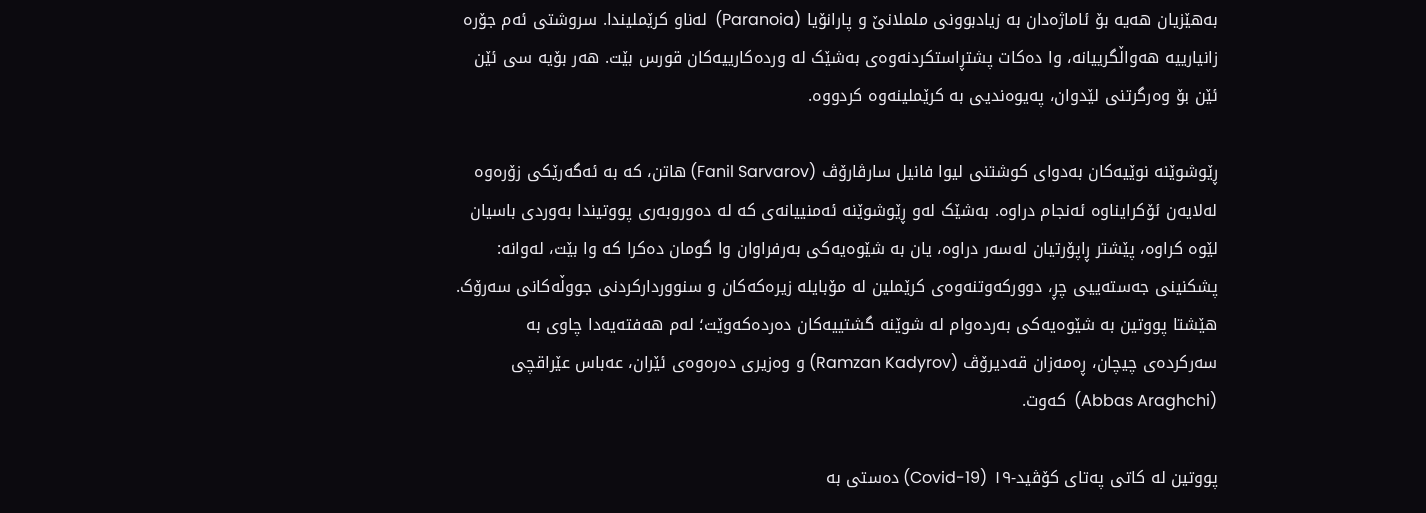بەهێزیان هەیە بۆ ئاماژەدان بە زیادبوونی ململانێ و پارانۆیا (Paranoia)  لەناو کرێملیندا. سروشتی ئەم جۆرە زانیارییە هەواڵگرییانە، وا دەکات پشتڕاستکردنەوەی بەشێک لە وردەکارییەکان قورس بێت. هەر بۆیە سی ئێن ئێن بۆ وەرگرتنی لێدوان، پەیوەندیی بە کرێملینەوە کردووە.

ڕێوشوێنە نوێیەکان بەدوای کوشتنی لیوا فانیل سارڤارۆڤ (Fanil Sarvarov) هاتن، کە بە ئەگەرێکی زۆرەوە لەلایەن ئۆکرایناوە ئەنجام دراوە. بەشێک لەو ڕێوشوێنە ئەمنییانەی کە لە دەوروبەری پووتیندا بەوردی باسیان لێوە کراوە، پێشتر ڕاپۆرتیان لەسەر دراوە، یان بە شێوەیەکی بەرفراوان وا گومان دەکرا کە وا بێت، لەوانە: پشکنینی جەستەییی چڕ، دوورکەوتنەوەی کرێملین لە مۆبایلە زیرەکەکان و سنووردارکردنی جووڵەکانی سەرۆک. هێشتا پووتین بە شێوەیەکی بەردەوام لە شوێنە گشتییەکان دەردەکەوێت؛ لەم هەفتەیەدا چاوی بە سەرکردەی چیچان، ڕەمەزان قەدیرۆڤ (Ramzan Kadyrov) و وەزیری دەرەوەی ئێران، عەباس عێراقچی (Abbas Araghchi)  کەوت.

پووتین لە کاتی پەتای کۆڤید-١٩ (Covid-19) دەستی بە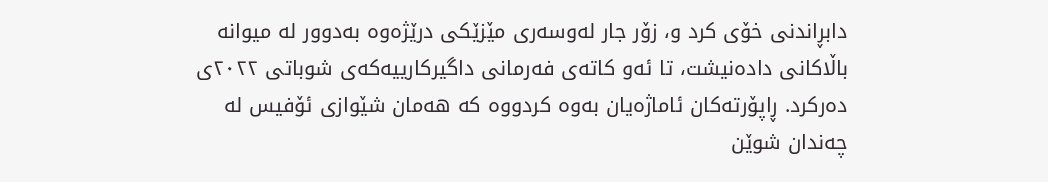دابڕاندنی خۆی کرد و، زۆر جار له‌وسه‌ری مێزێکی درێژەوە بەدوور لە میوانە باڵاکانی دادەنیشت، تا ئەو کاتەی فەرمانی داگیرکارییەکەی شوباتی ٢٠٢٢ی دەرکرد. ڕاپۆرتەکان ئاماژەیان بەوە کردووە کە هەمان شێوازی ئۆفیس لە چەندان شوێن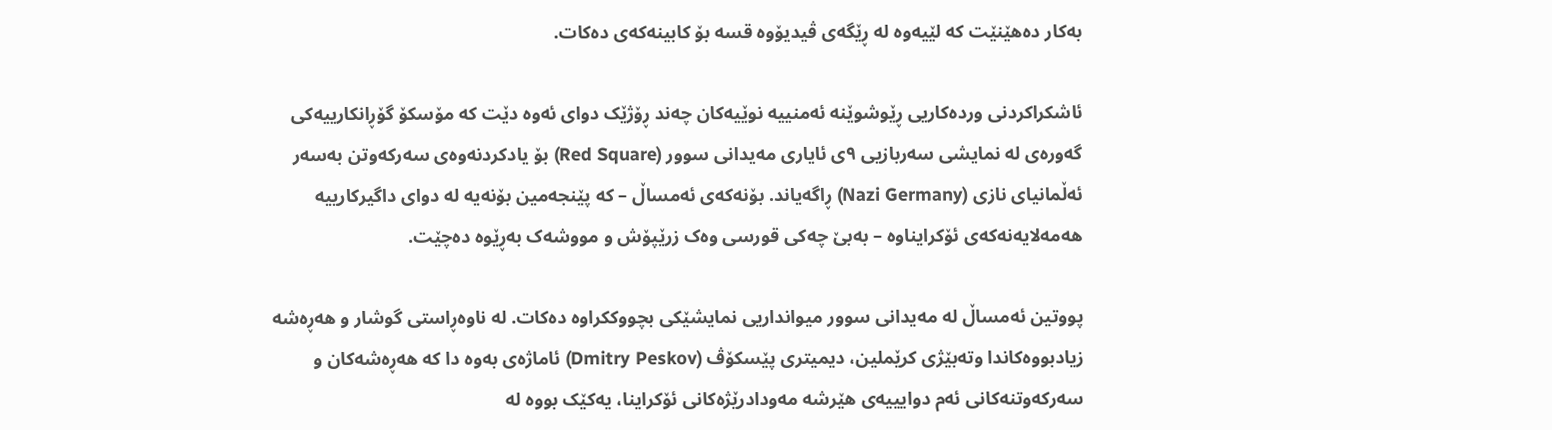بەکار دەهێنێت کە لێیەوە لە ڕێگەی ڤیدیۆوە قسە بۆ کابینەکەی دەکات.

ئاشکراکردنی وردەکاریی ڕێوشوێنە ئەمنییە نوێیەکان چەند ڕۆژێک دوای ئەوە دێت کە مۆسکۆ گۆڕانکارییەکی گەورەی لە نمایشی سه‌ربازیی ٩ی ئایاری مەیدانی سوور (Red Square) بۆ یادکردنەوەی سەرکەوتن بەسەر ئەڵمانیای نازی (Nazi Germany) ڕاگەیاند. بۆنەکەی ئەمساڵ – کە پێنجەمین بۆنەیە لە دوای داگیرکارییە هەمەلایەنەکەی ئۆکرایناوە – بەبێ چەکی قورسی وەک زرێپۆش و مووشەک بەڕێوە دەچێت.

پووتین ئەمساڵ لە مەیدانی سوور میوانداریی نمایشێکی بچووککراوە دەکات. لە ناوەڕاستی گوشار و هەڕەشە زیادبووەکاندا وتەبێژی کرێملین، دیمیتری پێسکۆڤ (Dmitry Peskov) ئاماژەی بەوە دا کە هەڕەشەکان و سەرکەوتنەکانی ئەم دوایییەی هێرشە مەودادرێژەکانی ئۆکراینا، یەکێک بووە لە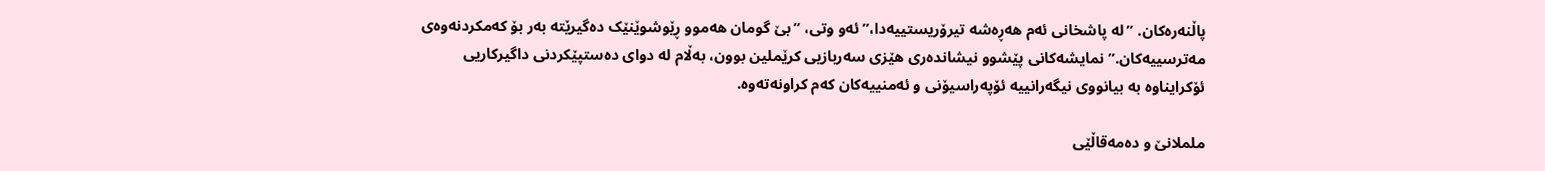پاڵنەرەکان. ”لە پاشخانی ئەم هەڕەشە تیرۆریستییەدا،” ئەو وتی، ”بێ گومان هەموو ڕێوشوێنێک دەگیرێتە بەر بۆ کەمکردنەوەی مەترسییەکان.” نمایشەکانی پێشوو نیشاندەری هێزی سەربازیی کرێملین بوون، بەڵام لە دوای دەستپێکردنی داگیرکاریی ئۆکرایناوە بە بیانووی نیگەرانییە ئۆپەراسیۆنی و ئەمنییەکان کەم کراونەتەوە.

ململانێ و دەمەقاڵێی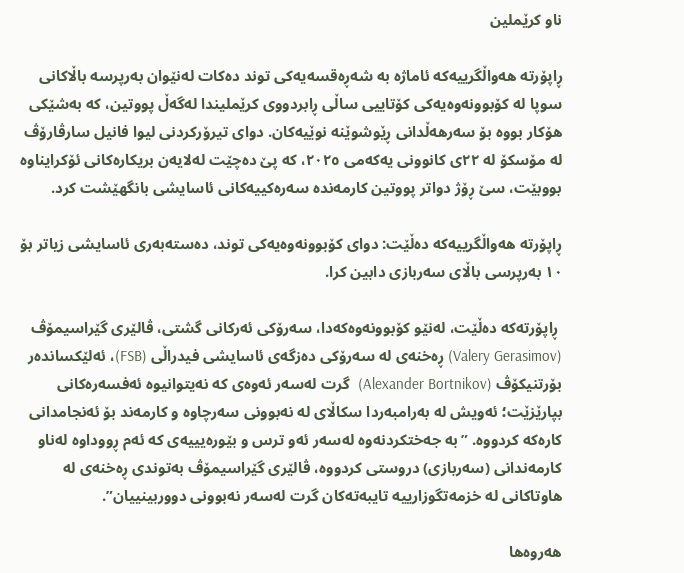ناو کرێملین

ڕاپۆرتە هەواڵگرییەکە ئاماژە بە شەڕەقسەیەکی توند دەکات لەنێوان بەرپرسە باڵاکانی سوپا لە کۆبوونەوەیەکی کۆتاییی ساڵی ڕابردووی کرێملیندا لەگەڵ پووتین، کە بەشێکی هۆکار بووە بۆ سەرهەڵدانی ڕێوشوێنە نوێیەکان. دوای تیرۆرکردنی لیوا فانیل سارڤارۆڤ لە مۆسکۆ لە ٢٢ی کانوونی یەکەمی ٢٠٢٥، کە پێ دەچێت لەلایەن بریکارەکانی ئۆکرایناوە بووبێت، سێ ڕۆژ دواتر پووتین کارمەندە سەرەکییەکانی ئاسایشی بانگهێشت کرد.

ڕاپۆرتە هەواڵگرییەکە دەڵێت: دوای کۆبوونەوەیەکی توند، دەستەبەری ئاسایشی زیاتر بۆ ١٠ بەرپرسی باڵای سەربازی دابین کرا.

 ڕاپۆرتەکە دەڵێت، لەنێو کۆبوونەوەکەدا، سەرۆکی ئەرکانی گشتی، ڤالێری گێراسیمۆڤ (Valery Gerasimov) ڕەخنەی لە سەرۆکی دەزگه‌ی ئاسایشی فیدراڵی (FSB)، ئەلێکساندەر بۆرتنیکۆڤ (Alexander Bortnikov)  گرت لەسەر ئەوەی کە نەیتوانیوە ئەفسەرەکانی بپارێزێت؛ ئەویش لە بەرامبەردا سکاڵای لە نەبوونی سەرچاوە و کارمەند بۆ ئەنجامدانی کارەکە کردووە. ”بە جەختکردنەوە لەسەر ئەو ترس و بێورەیییەی کە ئەم ڕووداوە لەناو کارمەندانی (سەربازی) دروستی کردووە، ڤالێری گێراسیمۆڤ بەتوندی ڕەخنەی لە هاوتاکانی لە خزمەتگوزارییە تایبەتەکان گرت لەسەر نەبوونی دووربینییان”.

هەروەها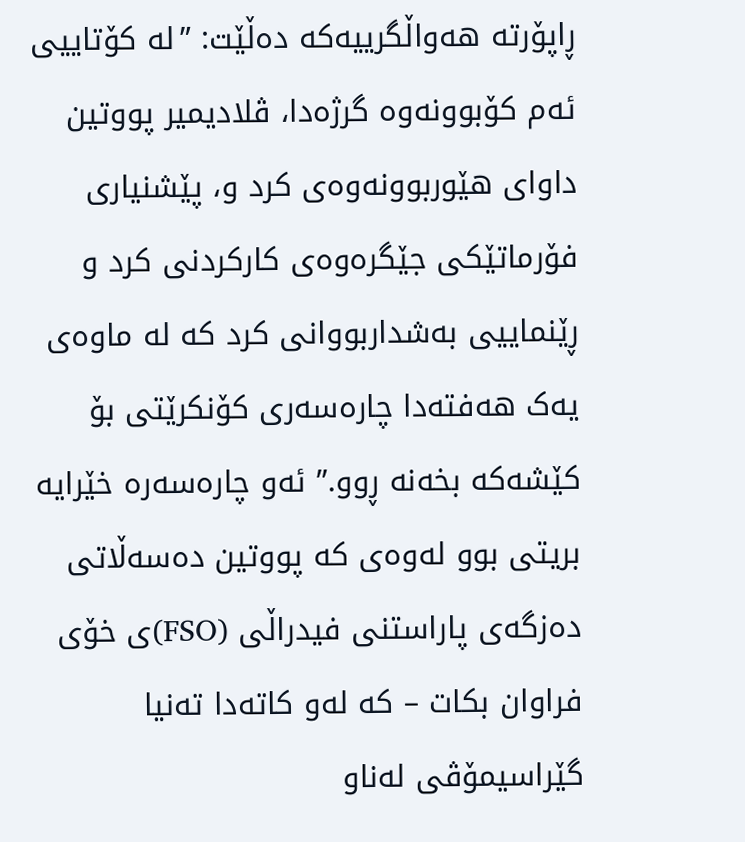ڕاپۆرتە هەواڵگرییەکە دەڵێت: ”لە کۆتاییی ئەم کۆبوونەوە گرژەدا، ڤلادیمیر پووتین داوای هێوربوونەوەی کرد و، پێشنیاری فۆرماتێکی جێگره‌وه‌ی کارکردنی کرد و ڕێنماییی بەشداربووانی کرد کە لە ماوەی یەک هەفتەدا چارەسەری کۆنکرێتی بۆ کێشەکە بخەنە ڕوو.” ئەو چارەسەرە خێرایە بریتی بوو لەوەی کە پووتین دەسەڵاتی دەزگه‌ی پاراستنی فیدراڵی (FSO)ی خۆی فراوان بکات – کە لەو کاتەدا تەنیا گێراسیمۆڤی لەناو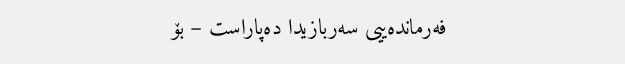فەرماندەییی سەربازیدا دەپاراست – بۆ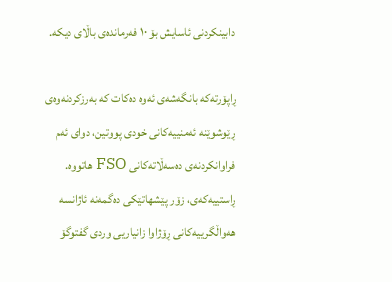دابینکردنی ئاسایش بۆ ١٠ فەرماندەی باڵای دیکە.

ڕاپۆرتەکە بانگەشەی ئەوە دەکات کە بەرزکردنەوەی ڕێوشوێنە ئەمنییەکانی خودی پووتین، دوای ئەم فراوانکردنەی دەسەڵاتەکانی FSO هاتووە. ڕاستییەکەی، زۆر پێشهاتێکی دەگمەنە ئاژانسە هەواڵگرییەکانی ڕۆژاوا زانیاریی وردی گفتوگۆ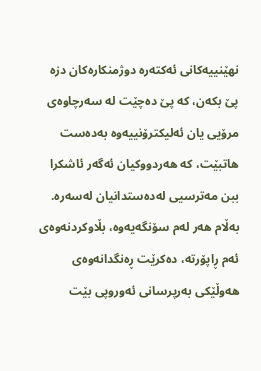نهێنییەکانی ئەکتەرە دوژمنکارەکان دزە پێ بکەن، کە پێ دەچێت لە سەرچاوەی مرۆیی یان ئەلیکترۆنییەوە بەدەست هاتبێت، کە هەردووکیان ئەگەر ئاشکرا ببن مەترسیی لەدەستدانیان لەسەرە. بەڵام هەر لەم سۆنگەیەوە، بڵاوکردنەوەی ئەم ڕاپۆرتە، دەکرێت ڕەنگدانەوەی هەوڵێکی بەرپرسانی ئەوروپی بێت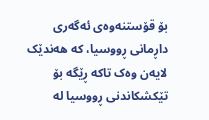بۆ قۆستنەوەی ئەگەری داڕمانی ڕووسیا، کە هەندێک لایەن وەک تاکە ڕێگە بۆ تێكشکاندنی ڕووسیا لە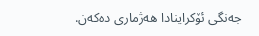جەنگی ئۆکراینادا هەژماری دەکەن.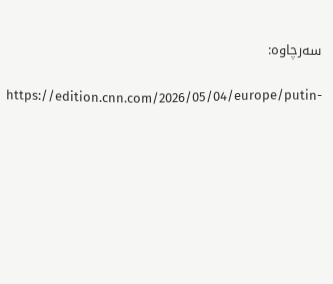سەرچاوە:

https://edition.cnn.com/2026/05/04/europe/putin-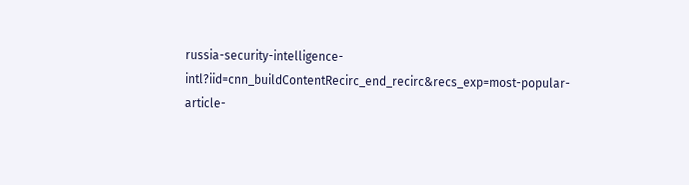russia-security-intelligence-intl?iid=cnn_buildContentRecirc_end_recirc&recs_exp=most-popular-article-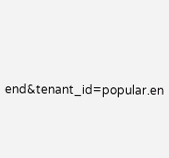end&tenant_id=popular.en